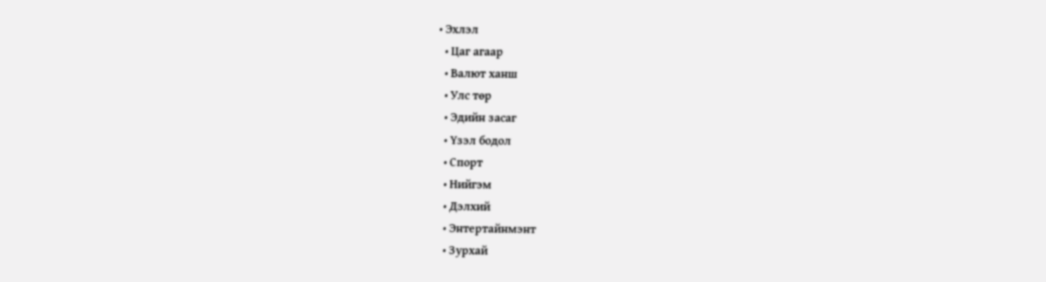• Эхлэл
  • Цаг агаар
  • Валют ханш
  • Улс төр
  • Эдийн засаг
  • Үзэл бодол
  • Спорт
  • Нийгэм
  • Дэлхий
  • Энтертайнмэнт
  • Зурхай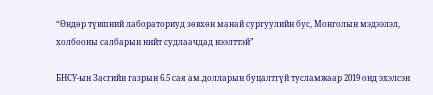“Өндөр түвшний лабораториуд зөвхөн манай сургуулийн бус, Монголын мэдээлэл, холбооны салбарын нийт судлаачдад нээлттэй”

БНСУ-ын Засгийн газрын 6.5 сая ам.долларын буцалтгүй тусламжаар 2019 онд эхэлсэн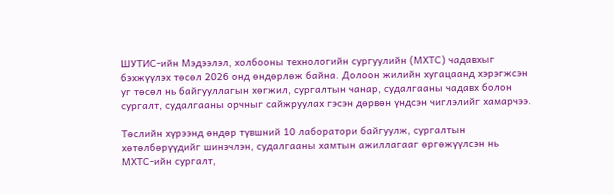ШУТИС-ийн Мэдээлэл, холбооны технологийн сургуулийн (МХТС) чадавхыг бэхжүүлэх төсөл 2026 онд өндөрлөж байна. Долоон жилийн хугацаанд хэрэгжсэн уг төсөл нь байгууллагын хөгжил, сургалтын чанар, судалгааны чадавх болон сургалт, судалгааны орчныг сайжруулах гэсэн дөрвөн үндсэн чиглэлийг хамарчээ.

Төслийн хүрээнд өндөр түвшний 10 лаборатори байгуулж, сургалтын хөтөлбөрүүдийг шинэчлэн, судалгааны хамтын ажиллагааг өргөжүүлсэн нь МХТС-ийн сургалт,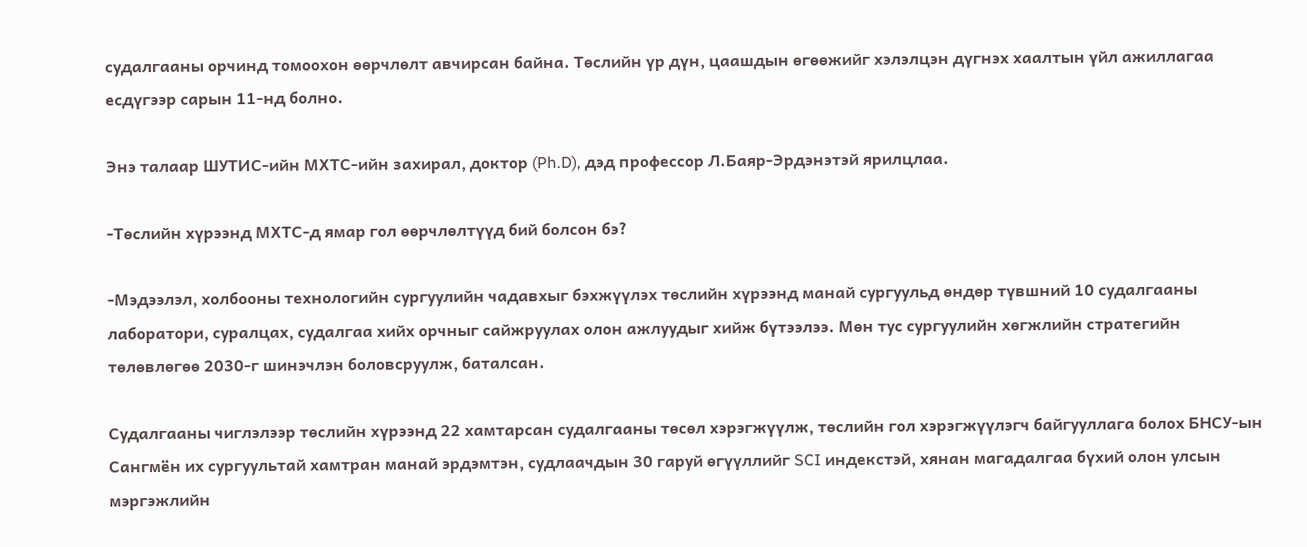судалгааны орчинд томоохон өөрчлөлт авчирсан байна. Төслийн үр дүн, цаашдын өгөөжийг хэлэлцэн дүгнэх хаалтын үйл ажиллагаа есдүгээр сарын 11-нд болно.

Энэ талаар ШУТИС-ийн МХТС-ийн захирал, доктор (Ph.D), дэд профессор Л.Баяр-Эрдэнэтэй ярилцлаа.

-Төслийн хүрээнд МХТС-д ямар гол өөрчлөлтүүд бий болсон бэ?

-Мэдээлэл, холбооны технологийн сургуулийн чадавхыг бэхжүүлэх төслийн хүрээнд манай сургуульд өндөр түвшний 10 судалгааны лаборатори, суралцах, судалгаа хийх орчныг сайжруулах олон ажлуудыг хийж бүтээлээ. Мөн тус сургуулийн хөгжлийн стратегийн төлөвлөгөө 2030-г шинэчлэн боловсруулж, баталсан.

Судалгааны чиглэлээр төслийн хүрээнд 22 хамтарсан судалгааны төсөл хэрэгжүүлж, төслийн гол хэрэгжүүлэгч байгууллага болох БНСУ-ын Сангмён их сургуультай хамтран манай эрдэмтэн, судлаачдын 30 гаруй өгүүллийг SCI индекстэй, хянан магадалгаа бүхий олон улсын мэргэжлийн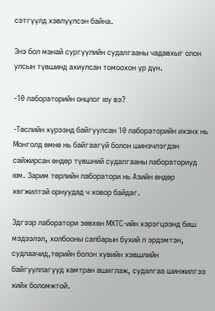сэтгүүлд хэвлүүлсэн байна.

Энэ бол манай сургуулийн судалгааны чадавхыг олон улсын түвшинд ахиулсан томоохон үр дүн.

-10 лабораторийн онцлог юу вэ?

-Төслийн хүрээнд байгуулсан 10 лабораторийн ихэнх нь Монголд өмнө нь байгаагүй болон шинэчлэгдэн сайжирсан өндөр түвшний судалгааны лабораториуд юм. Зарим төрлийн лаборатори нь Азийн өндөр хөгжилтэй орнуудад ч ховор байдаг.

Эдгээр лаборатори зөвхөн МХТС-ийн хэрэгцээнд биш мэдээлэл, холбооны салбарын бүхий л эрдэмтэн, судлаачид,төрийн болон хувийн хэвшлийн байгууллагууд хамтран ашиглаж, судалгаа шинжилгээ хийх боломжтой.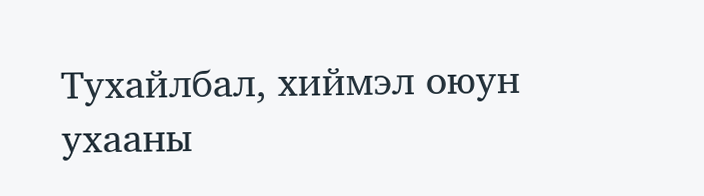Тухайлбал, хиймэл оюун ухааны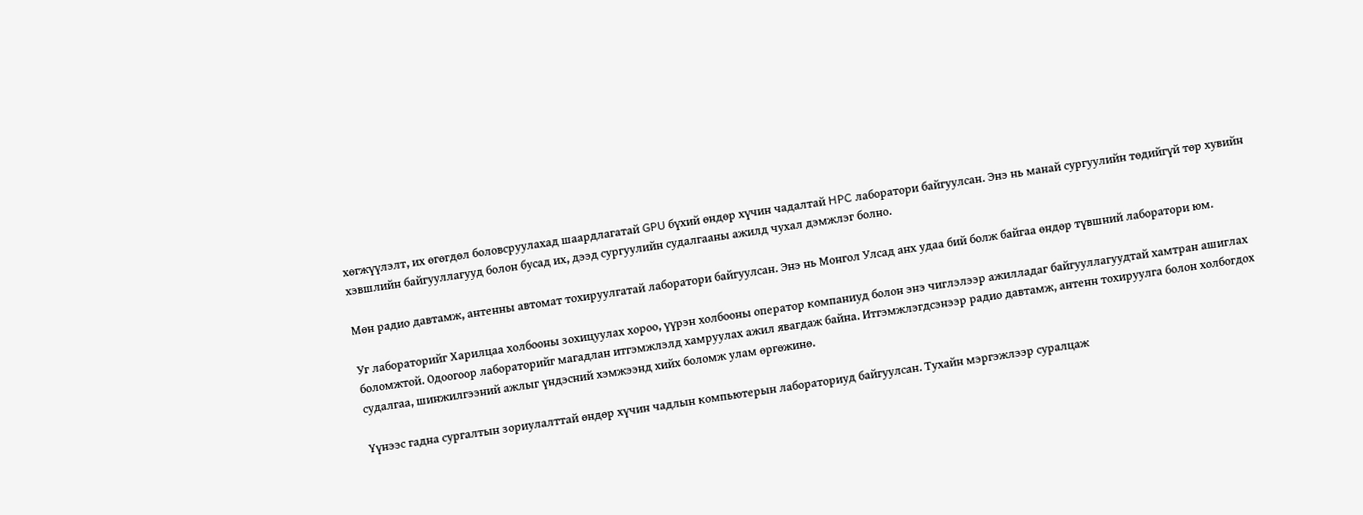хөгжүүлэлт, их өгөгдөл боловсруулахад шаардлагатай GPU бүхий өндөр хүчин чадалтай HPC лаборатори байгуулсан. Энэ нь манай сургуулийн төдийгүй төр хувийн хэвшлийн байгууллагууд болон бусад их, дээд сургуулийн судалгааны ажилд чухал дэмжлэг болно.

Мөн радио давтамж, антенны автомат тохируулгатай лаборатори байгуулсан. Энэ нь Монгол Улсад анх удаа бий болж байгаа өндөр түвшний лаборатори юм.

Уг лабораторийг Харилцаа холбооны зохицуулах хороо, үүрэн холбооны оператор компаниуд болон энэ чиглэлээр ажилладаг байгууллагуудтай хамтран ашиглах боломжтой. Одоогоор лабораторийг магадлан итгэмжлэлд хамруулах ажил явагдаж байна. Итгэмжлэгдсэнээр радио давтамж, антенн тохируулга болон холбогдох судалгаа, шинжилгээний ажлыг үндэсний хэмжээнд хийх боломж улам өргөжинө.

Үүнээс гадна сургалтын зориулалттай өндөр хүчин чадлын компьютерын лабораториуд байгуулсан. Тухайн мэргэжлээр суралцаж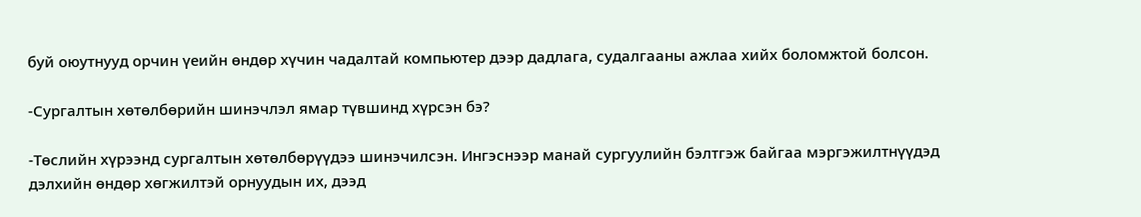буй оюутнууд орчин үеийн өндөр хүчин чадалтай компьютер дээр дадлага, судалгааны ажлаа хийх боломжтой болсон.

-Сургалтын хөтөлбөрийн шинэчлэл ямар түвшинд хүрсэн бэ?

-Төслийн хүрээнд сургалтын хөтөлбөрүүдээ шинэчилсэн. Ингэснээр манай сургуулийн бэлтгэж байгаа мэргэжилтнүүдэд дэлхийн өндөр хөгжилтэй орнуудын их, дээд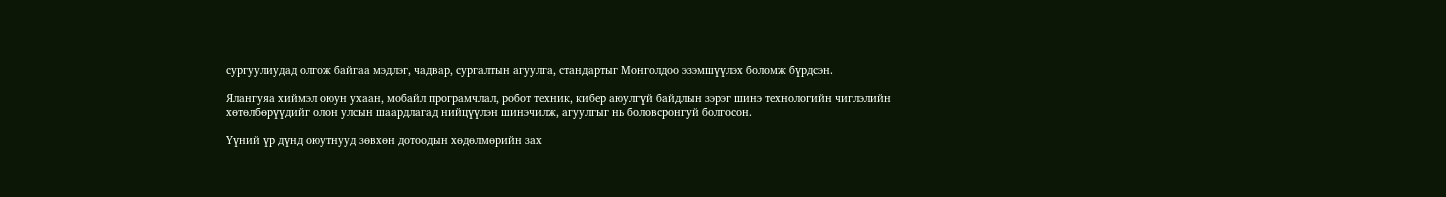сургуулиудад олгож байгаа мэдлэг, чадвар, сургалтын агуулга, стандартыг Монголдоо эзэмшүүлэх боломж бүрдсэн.

Ялангуяа хиймэл оюун ухаан, мобайл програмчлал, робот техник, кибер аюулгүй байдлын зэрэг шинэ технологийн чиглэлийн хөтөлбөрүүдийг олон улсын шаардлагад нийцүүлэн шинэчилж, агуулгыг нь боловсронгуй болгосон.

Үүний үр дүнд оюутнууд зөвхөн дотоодын хөдөлмөрийн зах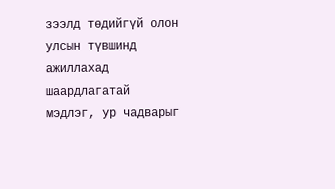зээлд төдийгүй олон улсын түвшинд ажиллахад шаардлагатай мэдлэг, ур чадварыг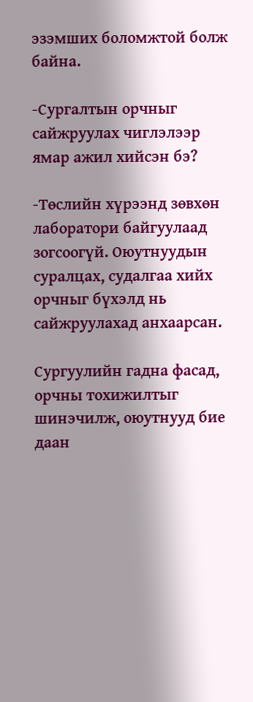эзэмших боломжтой болж байна.

-Сургалтын орчныг сайжруулах чиглэлээр ямар ажил хийсэн бэ?

-Төслийн хүрээнд зөвхөн лаборатори байгуулаад зогсоогүй. Оюутнуудын суралцах, судалгаа хийх орчныг бүхэлд нь сайжруулахад анхаарсан.

Сургуулийн гадна фасад, орчны тохижилтыг шинэчилж, оюутнууд бие даан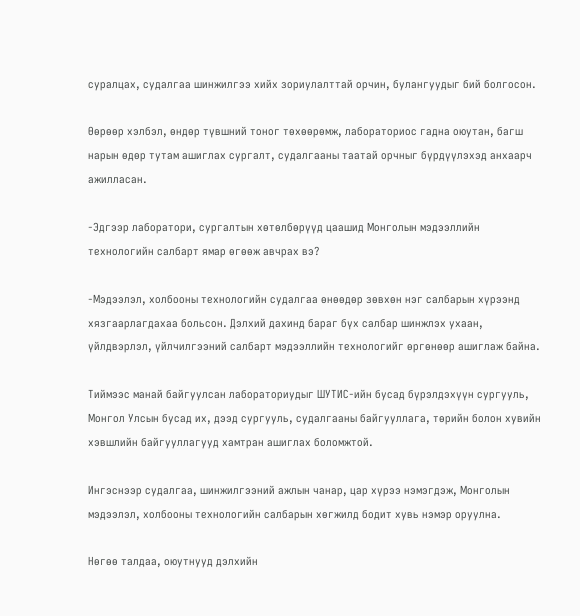суралцах, судалгаа шинжилгээ хийх зориулалттай орчин, булангуудыг бий болгосон.

Өөрөөр хэлбэл, өндөр түвшний тоног төхөөрөмж, лабораториос гадна оюутан, багш нарын өдөр тутам ашиглах сургалт, судалгааны таатай орчныг бүрдүүлэхэд анхаарч ажилласан.

-Эдгээр лаборатори, сургалтын хөтөлбөрүүд цаашид Монголын мэдээллийн технологийн салбарт ямар өгөөж авчрах вэ?

-Мэдээлэл, холбооны технологийн судалгаа өнөөдөр зөвхөн нэг салбарын хүрээнд хязгаарлагдахаа больсон. Дэлхий дахинд бараг бүх салбар шинжлэх ухаан, үйлдвэрлэл, үйлчилгээний салбарт мэдээллийн технологийг өргөнөөр ашиглаж байна.

Тиймээс манай байгуулсан лабораториудыг ШУТИС-ийн бусад бүрэлдэхүүн сургууль, Монгол Улсын бусад их, дээд сургууль, судалгааны байгууллага, төрийн болон хувийн хэвшлийн байгууллагууд хамтран ашиглах боломжтой.

Ингэснээр судалгаа, шинжилгээний ажлын чанар, цар хүрээ нэмэгдэж, Монголын мэдээлэл, холбооны технологийн салбарын хөгжилд бодит хувь нэмэр оруулна.

Нөгөө талдаа, оюутнууд дэлхийн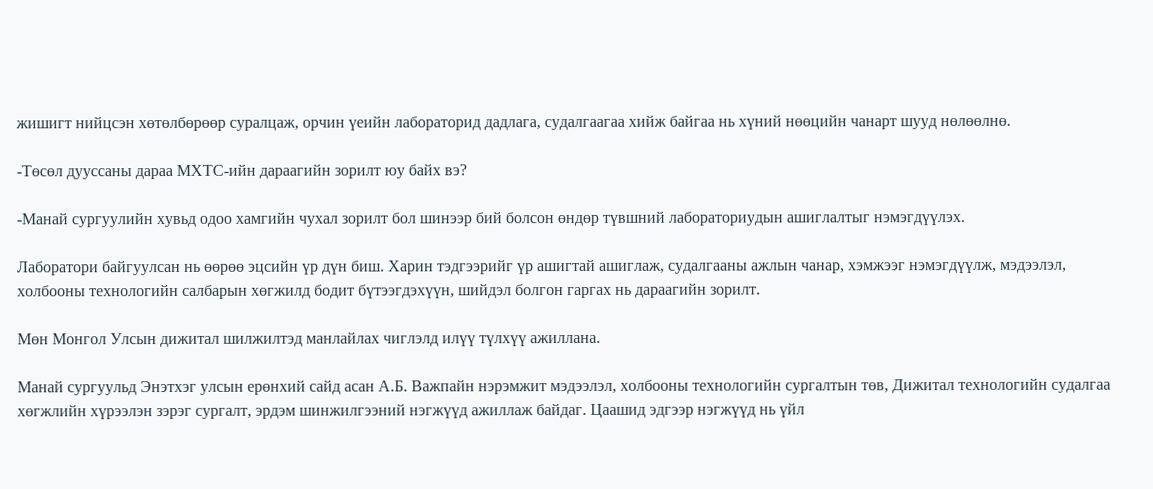жишигт нийцсэн хөтөлбөрөөр суралцаж, орчин үеийн лабораторид дадлага, судалгаагаа хийж байгаа нь хүний нөөцийн чанарт шууд нөлөөлнө.

-Төсөл дууссаны дараа МХТС-ийн дараагийн зорилт юу байх вэ?

-Манай сургуулийн хувьд одоо хамгийн чухал зорилт бол шинээр бий болсон өндөр түвшний лабораториудын ашиглалтыг нэмэгдүүлэх.

Лаборатори байгуулсан нь өөрөө эцсийн үр дүн биш. Харин тэдгээрийг үр ашигтай ашиглаж, судалгааны ажлын чанар, хэмжээг нэмэгдүүлж, мэдээлэл, холбооны технологийн салбарын хөгжилд бодит бүтээгдэхүүн, шийдэл болгон гаргах нь дараагийн зорилт.

Мөн Монгол Улсын дижитал шилжилтэд манлайлах чиглэлд илүү түлхүү ажиллана.

Манай сургуульд Энэтхэг улсын ерөнхий сайд асан А.Б. Важпайн нэрэмжит мэдээлэл, холбооны технологийн сургалтын төв, Дижитал технологийн судалгаа хөгжлийн хүрээлэн зэрэг сургалт, эрдэм шинжилгээний нэгжүүд ажиллаж байдаг. Цаашид эдгээр нэгжүүд нь үйл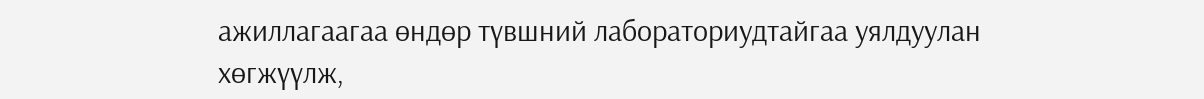ажиллагаагаа өндөр түвшний лабораториудтайгаа уялдуулан хөгжүүлж,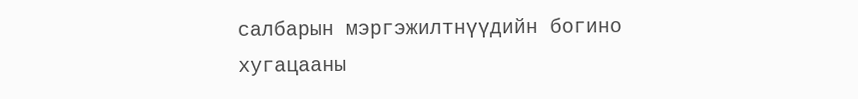салбарын мэргэжилтнүүдийн богино хугацааны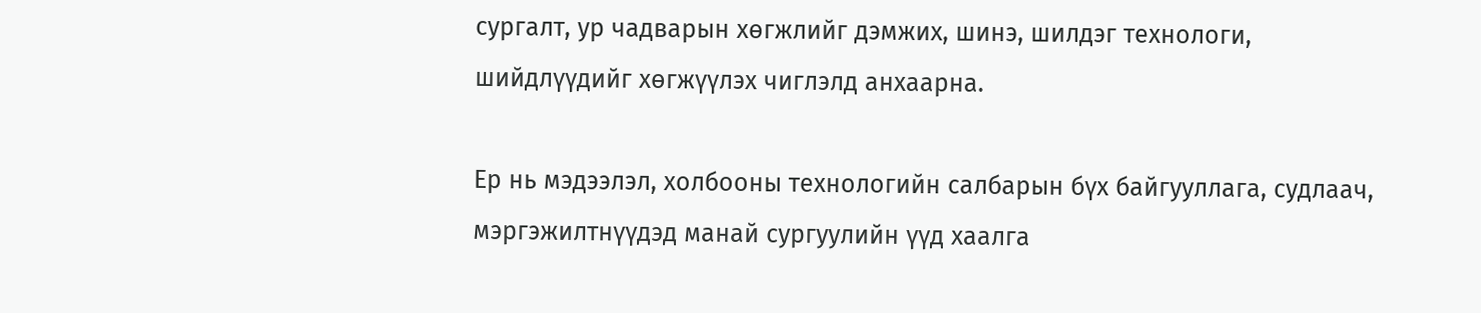сургалт, ур чадварын хөгжлийг дэмжих, шинэ, шилдэг технологи, шийдлүүдийг хөгжүүлэх чиглэлд анхаарна.

Ер нь мэдээлэл, холбооны технологийн салбарын бүх байгууллага, судлаач, мэргэжилтнүүдэд манай сургуулийн үүд хаалга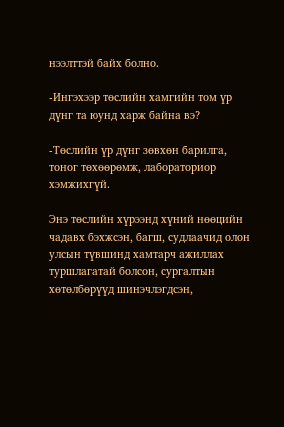нээлттэй байх болно.

-Ингэхээр төслийн хамгийн том үр дүнг та юунд харж байна вэ?

-Төслийн үр дүнг зөвхөн барилга, тоног төхөөрөмж, лабораториор хэмжихгүй.

Энэ төслийн хүрээнд хүний нөөцийн чадавх бэхжсэн, багш, судлаачид олон улсын түвшинд хамтарч ажиллах туршлагатай болсон, сургалтын хөтөлбөрүүд шинэчлэгдсэн,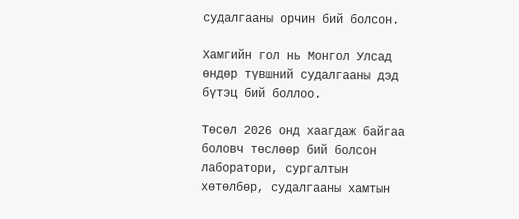судалгааны орчин бий болсон.

Хамгийн гол нь Монгол Улсад өндөр түвшний судалгааны дэд бүтэц бий боллоо.

Төсөл 2026 онд хаагдаж байгаа боловч төслөөр бий болсон лаборатори, сургалтын хөтөлбөр, судалгааны хамтын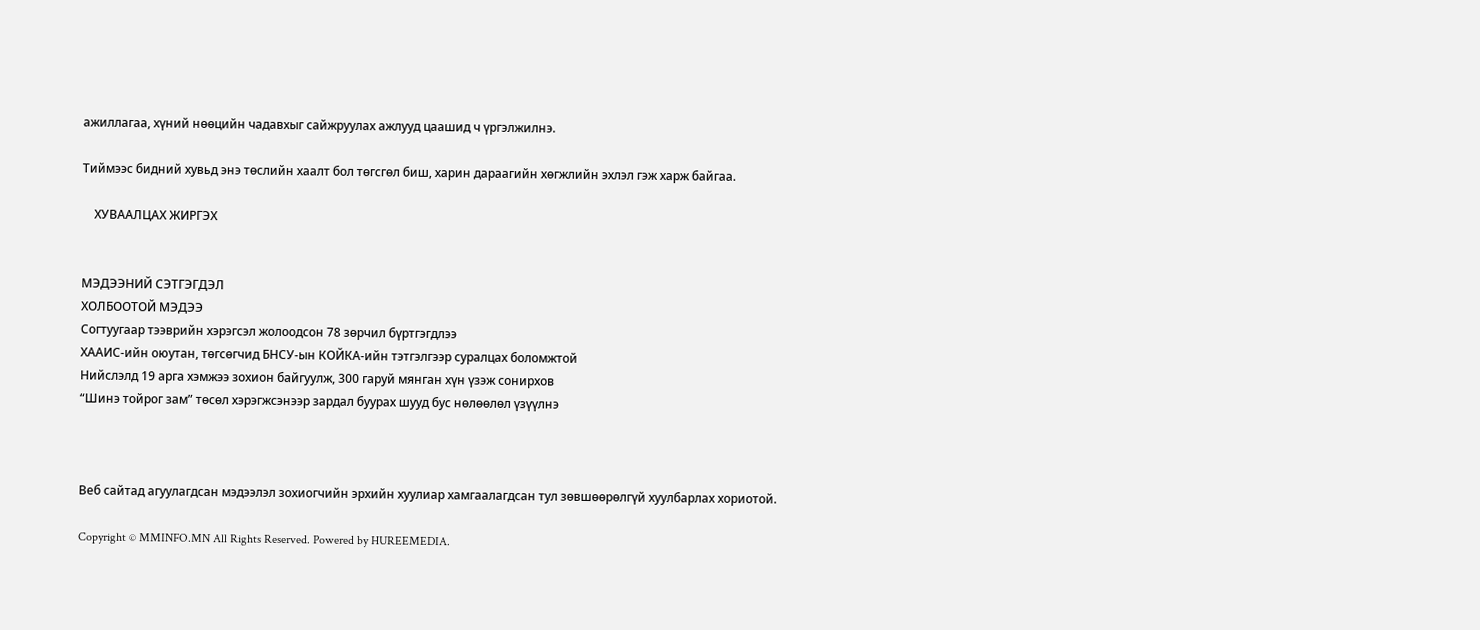ажиллагаа, хүний нөөцийн чадавхыг сайжруулах ажлууд цаашид ч үргэлжилнэ.

Тиймээс бидний хувьд энэ төслийн хаалт бол төгсгөл биш, харин дараагийн хөгжлийн эхлэл гэж харж байгаа.

    ХУВААЛЦАХ ЖИРГЭХ


МЭДЭЭНИЙ СЭТГЭГДЭЛ
ХОЛБООТОЙ МЭДЭЭ
Согтуугаар тээврийн хэрэгсэл жолоодсон 78 зөрчил бүртгэгдлээ
ХААИС-ийн оюутан, төгсөгчид БНСУ-ын КОЙКА-ийн тэтгэлгээр суралцах боломжтой
Нийслэлд 19 арга хэмжээ зохион байгуулж, 300 гаруй мянган хүн үзэж сонирхов
“Шинэ тойрог зам” төсөл хэрэгжсэнээр зардал буурах шууд бус нөлөөлөл үзүүлнэ



Веб сайтад агуулагдсан мэдээлэл зохиогчийн эрхийн хуулиар хамгаалагдсан тул зөвшөөрөлгүй хуулбарлах хориотой.

Copyright © MMINFO.MN All Rights Reserved. Powered by HUREEMEDIA.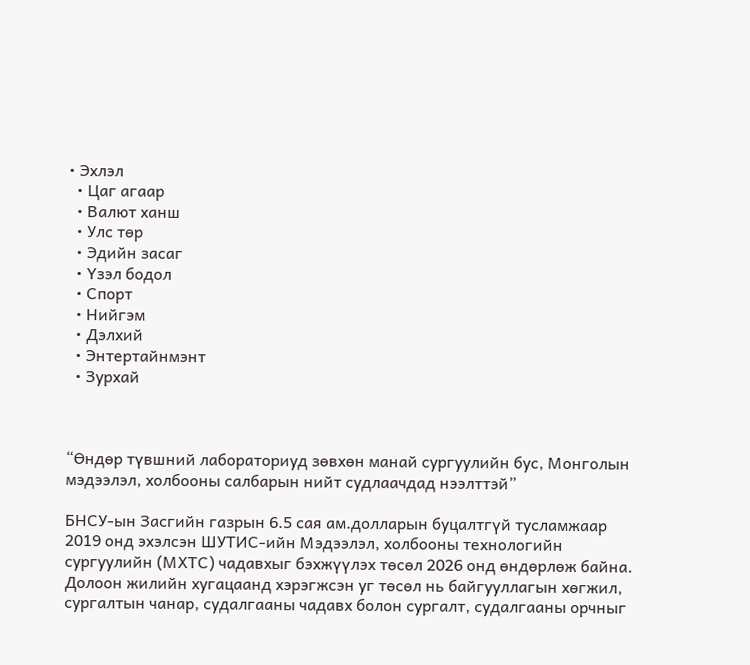• Эхлэл
  • Цаг агаар
  • Валют ханш
  • Улс төр
  • Эдийн засаг
  • Үзэл бодол
  • Спорт
  • Нийгэм
  • Дэлхий
  • Энтертайнмэнт
  • Зурхай



“Өндөр түвшний лабораториуд зөвхөн манай сургуулийн бус, Монголын мэдээлэл, холбооны салбарын нийт судлаачдад нээлттэй”

БНСУ-ын Засгийн газрын 6.5 сая ам.долларын буцалтгүй тусламжаар 2019 онд эхэлсэн ШУТИС-ийн Мэдээлэл, холбооны технологийн сургуулийн (МХТС) чадавхыг бэхжүүлэх төсөл 2026 онд өндөрлөж байна. Долоон жилийн хугацаанд хэрэгжсэн уг төсөл нь байгууллагын хөгжил, сургалтын чанар, судалгааны чадавх болон сургалт, судалгааны орчныг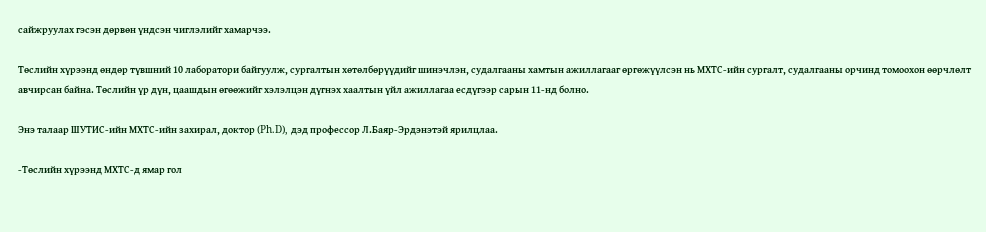сайжруулах гэсэн дөрвөн үндсэн чиглэлийг хамарчээ.

Төслийн хүрээнд өндөр түвшний 10 лаборатори байгуулж, сургалтын хөтөлбөрүүдийг шинэчлэн, судалгааны хамтын ажиллагааг өргөжүүлсэн нь МХТС-ийн сургалт, судалгааны орчинд томоохон өөрчлөлт авчирсан байна. Төслийн үр дүн, цаашдын өгөөжийг хэлэлцэн дүгнэх хаалтын үйл ажиллагаа есдүгээр сарын 11-нд болно.

Энэ талаар ШУТИС-ийн МХТС-ийн захирал, доктор (Ph.D), дэд профессор Л.Баяр-Эрдэнэтэй ярилцлаа.

-Төслийн хүрээнд МХТС-д ямар гол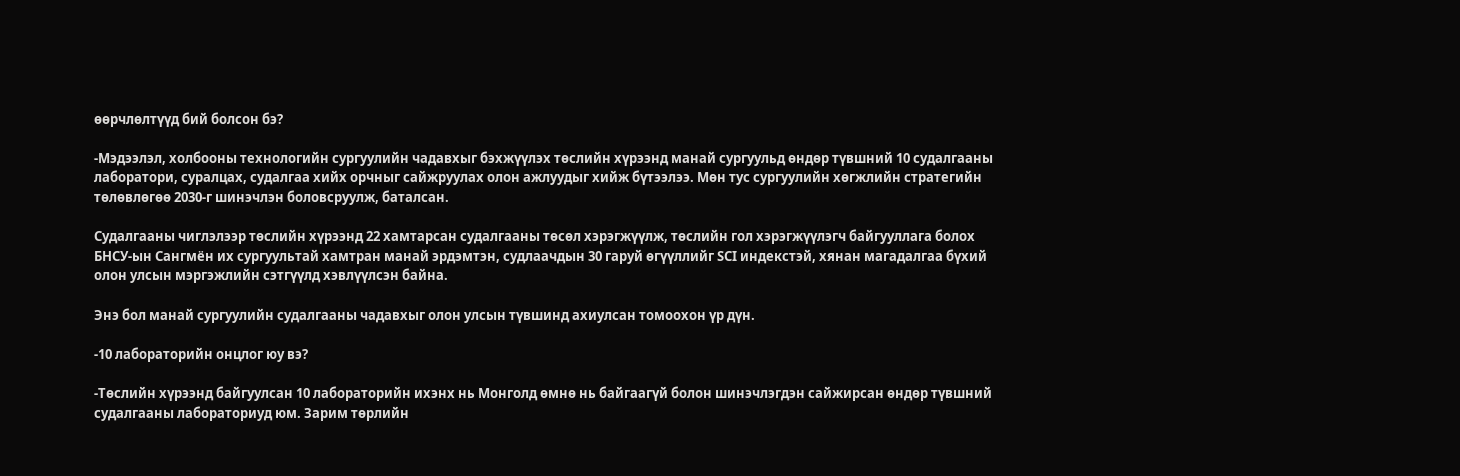өөрчлөлтүүд бий болсон бэ?

-Мэдээлэл, холбооны технологийн сургуулийн чадавхыг бэхжүүлэх төслийн хүрээнд манай сургуульд өндөр түвшний 10 судалгааны лаборатори, суралцах, судалгаа хийх орчныг сайжруулах олон ажлуудыг хийж бүтээлээ. Мөн тус сургуулийн хөгжлийн стратегийн төлөвлөгөө 2030-г шинэчлэн боловсруулж, баталсан.

Судалгааны чиглэлээр төслийн хүрээнд 22 хамтарсан судалгааны төсөл хэрэгжүүлж, төслийн гол хэрэгжүүлэгч байгууллага болох БНСУ-ын Сангмён их сургуультай хамтран манай эрдэмтэн, судлаачдын 30 гаруй өгүүллийг SCI индекстэй, хянан магадалгаа бүхий олон улсын мэргэжлийн сэтгүүлд хэвлүүлсэн байна.

Энэ бол манай сургуулийн судалгааны чадавхыг олон улсын түвшинд ахиулсан томоохон үр дүн.

-10 лабораторийн онцлог юу вэ?

-Төслийн хүрээнд байгуулсан 10 лабораторийн ихэнх нь Монголд өмнө нь байгаагүй болон шинэчлэгдэн сайжирсан өндөр түвшний судалгааны лабораториуд юм. Зарим төрлийн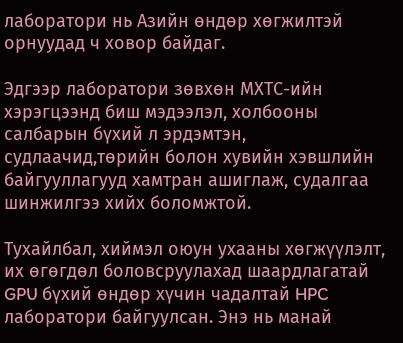лаборатори нь Азийн өндөр хөгжилтэй орнуудад ч ховор байдаг.

Эдгээр лаборатори зөвхөн МХТС-ийн хэрэгцээнд биш мэдээлэл, холбооны салбарын бүхий л эрдэмтэн, судлаачид,төрийн болон хувийн хэвшлийн байгууллагууд хамтран ашиглаж, судалгаа шинжилгээ хийх боломжтой.

Тухайлбал, хиймэл оюун ухааны хөгжүүлэлт, их өгөгдөл боловсруулахад шаардлагатай GPU бүхий өндөр хүчин чадалтай HPC лаборатори байгуулсан. Энэ нь манай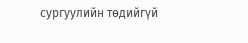сургуулийн төдийгүй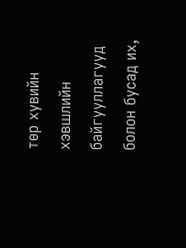төр хувийн хэвшлийн байгууллагууд болон бусад их,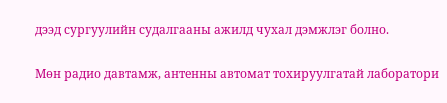дээд сургуулийн судалгааны ажилд чухал дэмжлэг болно.

Мөн радио давтамж, антенны автомат тохируулгатай лаборатори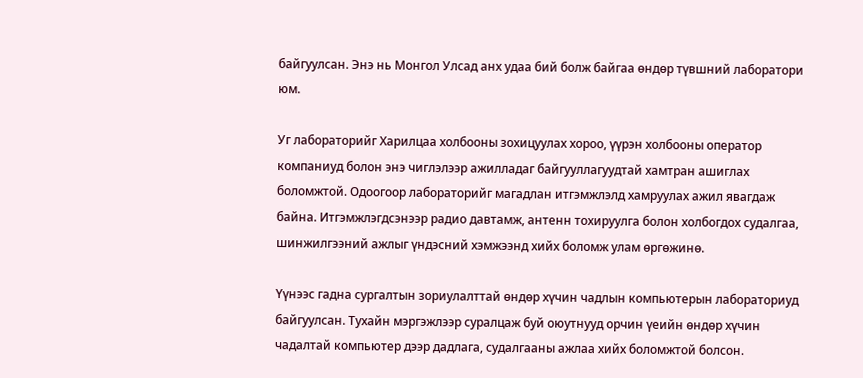байгуулсан. Энэ нь Монгол Улсад анх удаа бий болж байгаа өндөр түвшний лаборатори юм.

Уг лабораторийг Харилцаа холбооны зохицуулах хороо, үүрэн холбооны оператор компаниуд болон энэ чиглэлээр ажилладаг байгууллагуудтай хамтран ашиглах боломжтой. Одоогоор лабораторийг магадлан итгэмжлэлд хамруулах ажил явагдаж байна. Итгэмжлэгдсэнээр радио давтамж, антенн тохируулга болон холбогдох судалгаа, шинжилгээний ажлыг үндэсний хэмжээнд хийх боломж улам өргөжинө.

Үүнээс гадна сургалтын зориулалттай өндөр хүчин чадлын компьютерын лабораториуд байгуулсан. Тухайн мэргэжлээр суралцаж буй оюутнууд орчин үеийн өндөр хүчин чадалтай компьютер дээр дадлага, судалгааны ажлаа хийх боломжтой болсон.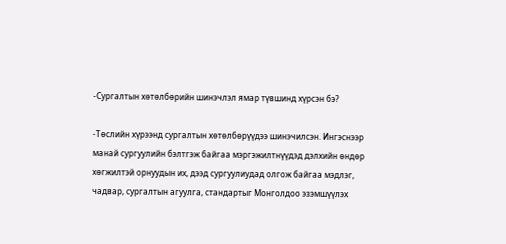-Сургалтын хөтөлбөрийн шинэчлэл ямар түвшинд хүрсэн бэ?

-Төслийн хүрээнд сургалтын хөтөлбөрүүдээ шинэчилсэн. Ингэснээр манай сургуулийн бэлтгэж байгаа мэргэжилтнүүдэд дэлхийн өндөр хөгжилтэй орнуудын их, дээд сургуулиудад олгож байгаа мэдлэг, чадвар, сургалтын агуулга, стандартыг Монголдоо эзэмшүүлэх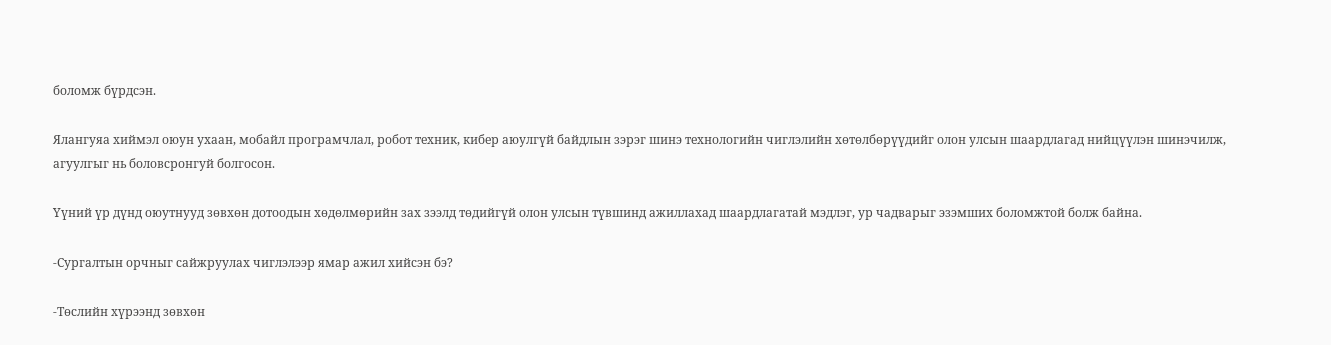боломж бүрдсэн.

Ялангуяа хиймэл оюун ухаан, мобайл програмчлал, робот техник, кибер аюулгүй байдлын зэрэг шинэ технологийн чиглэлийн хөтөлбөрүүдийг олон улсын шаардлагад нийцүүлэн шинэчилж, агуулгыг нь боловсронгуй болгосон.

Үүний үр дүнд оюутнууд зөвхөн дотоодын хөдөлмөрийн зах зээлд төдийгүй олон улсын түвшинд ажиллахад шаардлагатай мэдлэг, ур чадварыг эзэмших боломжтой болж байна.

-Сургалтын орчныг сайжруулах чиглэлээр ямар ажил хийсэн бэ?

-Төслийн хүрээнд зөвхөн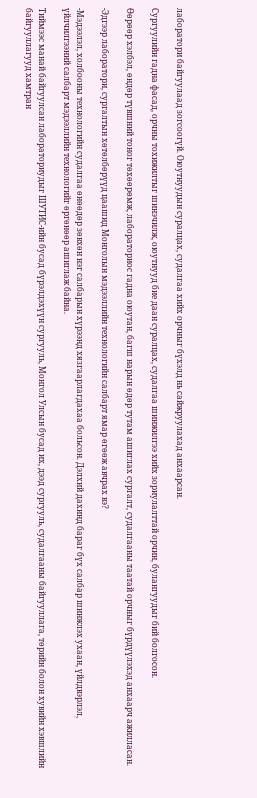лаборатори байгуулаад зогсоогүй. Оюутнуудын суралцах, судалгаа хийх орчныг бүхэлд нь сайжруулахад анхаарсан.

Сургуулийн гадна фасад, орчны тохижилтыг шинэчилж, оюутнууд бие даан суралцах, судалгаа шинжилгээ хийх зориулалттай орчин, булангуудыг бий болгосон.

Өөрөөр хэлбэл, өндөр түвшний тоног төхөөрөмж, лабораториос гадна оюутан, багш нарын өдөр тутам ашиглах сургалт, судалгааны таатай орчныг бүрдүүлэхэд анхаарч ажилласан.

-Эдгээр лаборатори, сургалтын хөтөлбөрүүд цаашид Монголын мэдээллийн технологийн салбарт ямар өгөөж авчрах вэ?

-Мэдээлэл, холбооны технологийн судалгаа өнөөдөр зөвхөн нэг салбарын хүрээнд хязгаарлагдахаа больсон. Дэлхий дахинд бараг бүх салбар шинжлэх ухаан, үйлдвэрлэл, үйлчилгээний салбарт мэдээллийн технологийг өргөнөөр ашиглаж байна.

Тиймээс манай байгуулсан лабораториудыг ШУТИС-ийн бусад бүрэлдэхүүн сургууль, Монгол Улсын бусад их, дээд сургууль, судалгааны байгууллага, төрийн болон хувийн хэвшлийн байгууллагууд хамтран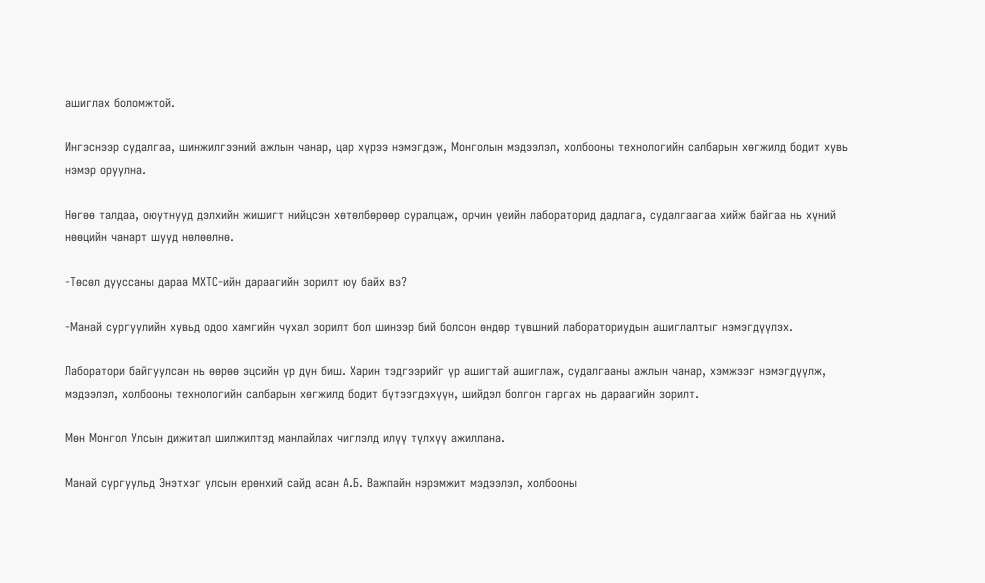ашиглах боломжтой.

Ингэснээр судалгаа, шинжилгээний ажлын чанар, цар хүрээ нэмэгдэж, Монголын мэдээлэл, холбооны технологийн салбарын хөгжилд бодит хувь нэмэр оруулна.

Нөгөө талдаа, оюутнууд дэлхийн жишигт нийцсэн хөтөлбөрөөр суралцаж, орчин үеийн лабораторид дадлага, судалгаагаа хийж байгаа нь хүний нөөцийн чанарт шууд нөлөөлнө.

-Төсөл дууссаны дараа МХТС-ийн дараагийн зорилт юу байх вэ?

-Манай сургуулийн хувьд одоо хамгийн чухал зорилт бол шинээр бий болсон өндөр түвшний лабораториудын ашиглалтыг нэмэгдүүлэх.

Лаборатори байгуулсан нь өөрөө эцсийн үр дүн биш. Харин тэдгээрийг үр ашигтай ашиглаж, судалгааны ажлын чанар, хэмжээг нэмэгдүүлж, мэдээлэл, холбооны технологийн салбарын хөгжилд бодит бүтээгдэхүүн, шийдэл болгон гаргах нь дараагийн зорилт.

Мөн Монгол Улсын дижитал шилжилтэд манлайлах чиглэлд илүү түлхүү ажиллана.

Манай сургуульд Энэтхэг улсын ерөнхий сайд асан А.Б. Важпайн нэрэмжит мэдээлэл, холбооны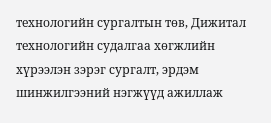технологийн сургалтын төв, Дижитал технологийн судалгаа хөгжлийн хүрээлэн зэрэг сургалт, эрдэм шинжилгээний нэгжүүд ажиллаж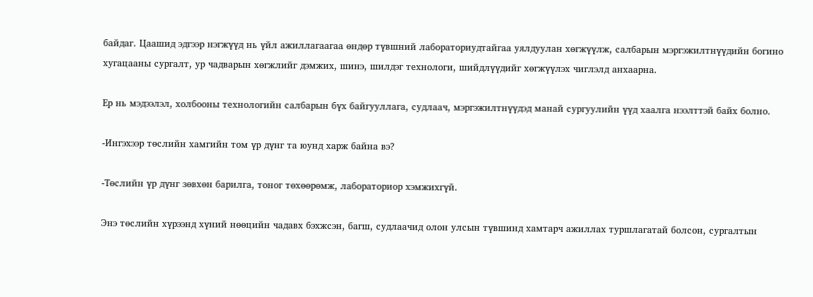байдаг. Цаашид эдгээр нэгжүүд нь үйл ажиллагаагаа өндөр түвшний лабораториудтайгаа уялдуулан хөгжүүлж, салбарын мэргэжилтнүүдийн богино хугацааны сургалт, ур чадварын хөгжлийг дэмжих, шинэ, шилдэг технологи, шийдлүүдийг хөгжүүлэх чиглэлд анхаарна.

Ер нь мэдээлэл, холбооны технологийн салбарын бүх байгууллага, судлаач, мэргэжилтнүүдэд манай сургуулийн үүд хаалга нээлттэй байх болно.

-Ингэхээр төслийн хамгийн том үр дүнг та юунд харж байна вэ?

-Төслийн үр дүнг зөвхөн барилга, тоног төхөөрөмж, лабораториор хэмжихгүй.

Энэ төслийн хүрээнд хүний нөөцийн чадавх бэхжсэн, багш, судлаачид олон улсын түвшинд хамтарч ажиллах туршлагатай болсон, сургалтын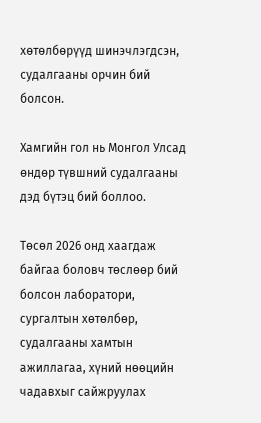хөтөлбөрүүд шинэчлэгдсэн, судалгааны орчин бий болсон.

Хамгийн гол нь Монгол Улсад өндөр түвшний судалгааны дэд бүтэц бий боллоо.

Төсөл 2026 онд хаагдаж байгаа боловч төслөөр бий болсон лаборатори, сургалтын хөтөлбөр, судалгааны хамтын ажиллагаа, хүний нөөцийн чадавхыг сайжруулах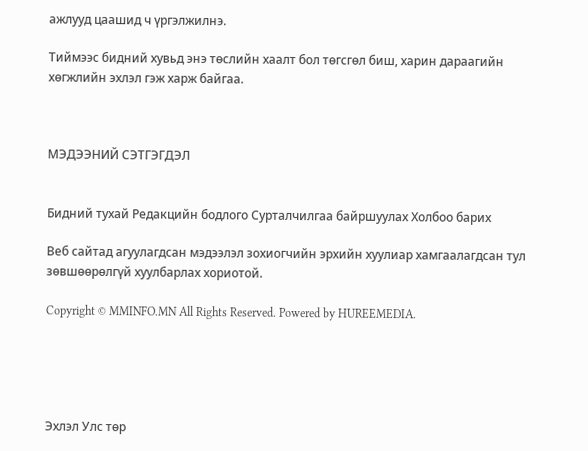ажлууд цаашид ч үргэлжилнэ.

Тиймээс бидний хувьд энэ төслийн хаалт бол төгсгөл биш, харин дараагийн хөгжлийн эхлэл гэж харж байгаа.



МЭДЭЭНИЙ СЭТГЭГДЭЛ


Бидний тухай Редакцийн бодлого Сурталчилгаа байршуулах Холбоо барих

Веб сайтад агуулагдсан мэдээлэл зохиогчийн эрхийн хуулиар хамгаалагдсан тул зөвшөөрөлгүй хуулбарлах хориотой.

Copyright © MMINFO.MN All Rights Reserved. Powered by HUREEMEDIA.





Эхлэл Улс төр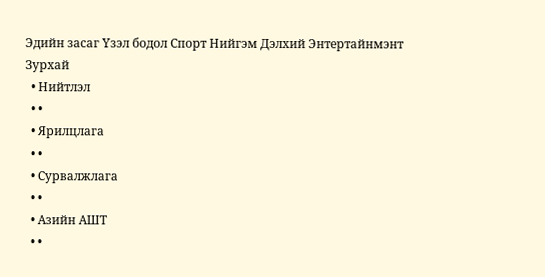Эдийн засаг Үзэл бодол Спорт Нийгэм Дэлхий Энтертайнмэнт Зурхай
  • Нийтлэл
  • •
  • Ярилцлага
  • •
  • Сурвалжлага
  • •
  • Азийн АШТ
  • •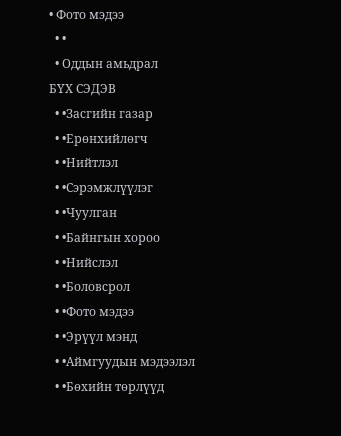• Фото мэдээ
  • •
  • Оддын амьдрал
БҮХ СЭДЭВ
  • •Засгийн газар
  • •Ерөнхийлөгч
  • •Нийтлэл
  • •Сэрэмжлүүлэг
  • •Чуулган
  • •Байнгын хороо
  • •Нийслэл
  • •Боловсрол
  • •Фото мэдээ
  • •Эрүүл мэнд
  • •Аймгуудын мэдээлэл
  • •Бөхийн төрлүүд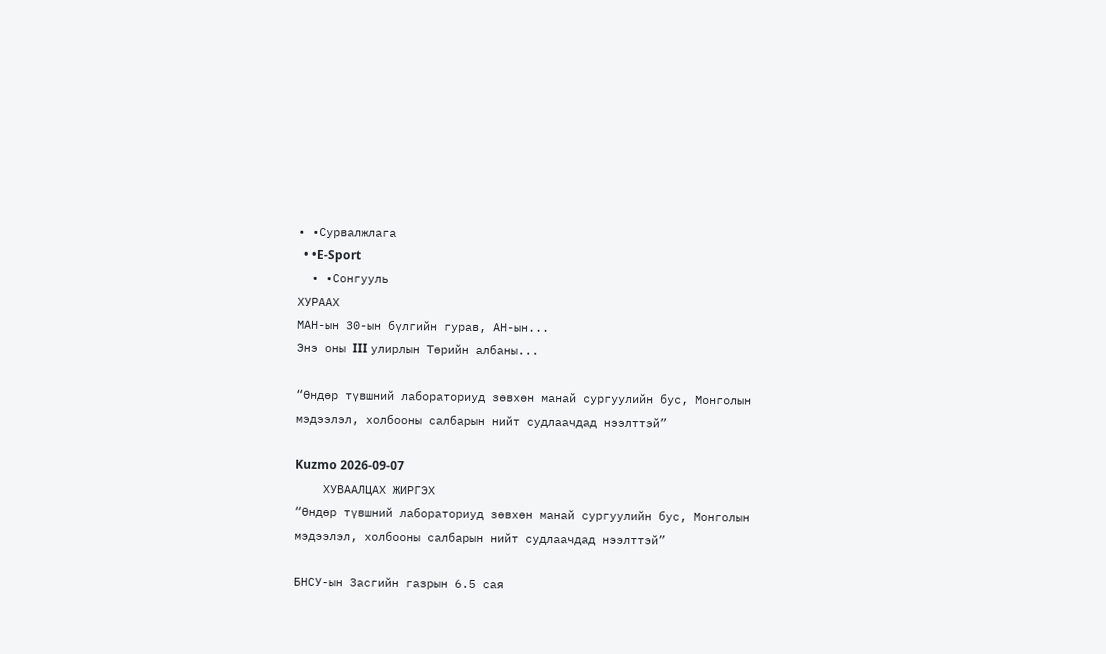• •Сурвалжлага
  • •E-Sport
  • •Сонгууль
ХУРААХ
МАН-ын 30-ын бүлгийн гурав, АН-ын...
Энэ оны III улирлын Төрийн албаны...

“Өндөр түвшний лабораториуд зөвхөн манай сургуулийн бус, Монголын мэдээлэл, холбооны салбарын нийт судлаачдад нээлттэй”

Kuzmo 2026-09-07
    ХУВААЛЦАХ ЖИРГЭХ
“Өндөр түвшний лабораториуд зөвхөн манай сургуулийн бус, Монголын мэдээлэл, холбооны салбарын нийт судлаачдад нээлттэй”

БНСУ-ын Засгийн газрын 6.5 сая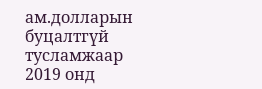ам.долларын буцалтгүй тусламжаар 2019 онд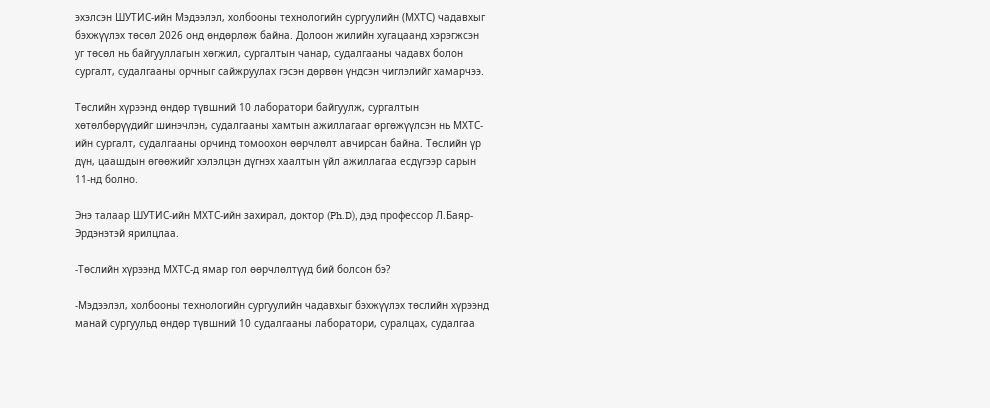эхэлсэн ШУТИС-ийн Мэдээлэл, холбооны технологийн сургуулийн (МХТС) чадавхыг бэхжүүлэх төсөл 2026 онд өндөрлөж байна. Долоон жилийн хугацаанд хэрэгжсэн уг төсөл нь байгууллагын хөгжил, сургалтын чанар, судалгааны чадавх болон сургалт, судалгааны орчныг сайжруулах гэсэн дөрвөн үндсэн чиглэлийг хамарчээ.

Төслийн хүрээнд өндөр түвшний 10 лаборатори байгуулж, сургалтын хөтөлбөрүүдийг шинэчлэн, судалгааны хамтын ажиллагааг өргөжүүлсэн нь МХТС-ийн сургалт, судалгааны орчинд томоохон өөрчлөлт авчирсан байна. Төслийн үр дүн, цаашдын өгөөжийг хэлэлцэн дүгнэх хаалтын үйл ажиллагаа есдүгээр сарын 11-нд болно.

Энэ талаар ШУТИС-ийн МХТС-ийн захирал, доктор (Ph.D), дэд профессор Л.Баяр-Эрдэнэтэй ярилцлаа.

-Төслийн хүрээнд МХТС-д ямар гол өөрчлөлтүүд бий болсон бэ?

-Мэдээлэл, холбооны технологийн сургуулийн чадавхыг бэхжүүлэх төслийн хүрээнд манай сургуульд өндөр түвшний 10 судалгааны лаборатори, суралцах, судалгаа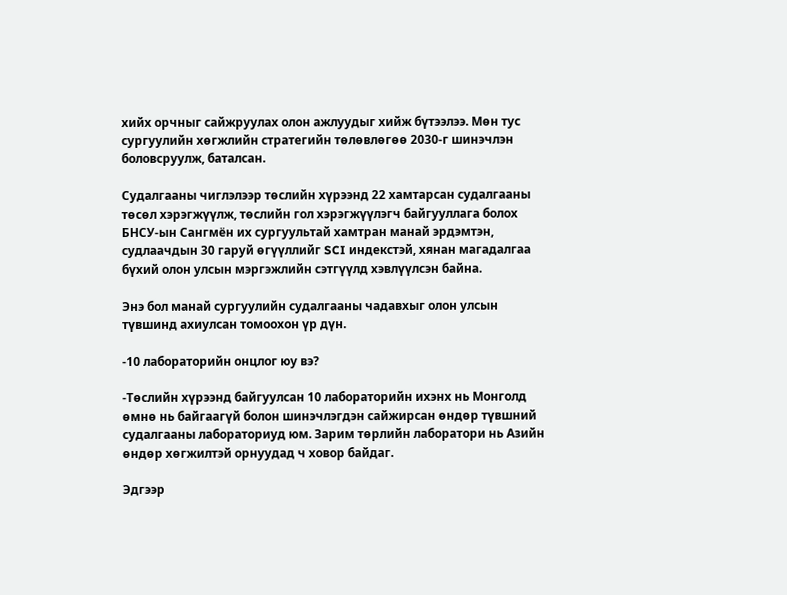хийх орчныг сайжруулах олон ажлуудыг хийж бүтээлээ. Мөн тус сургуулийн хөгжлийн стратегийн төлөвлөгөө 2030-г шинэчлэн боловсруулж, баталсан.

Судалгааны чиглэлээр төслийн хүрээнд 22 хамтарсан судалгааны төсөл хэрэгжүүлж, төслийн гол хэрэгжүүлэгч байгууллага болох БНСУ-ын Сангмён их сургуультай хамтран манай эрдэмтэн, судлаачдын 30 гаруй өгүүллийг SCI индекстэй, хянан магадалгаа бүхий олон улсын мэргэжлийн сэтгүүлд хэвлүүлсэн байна.

Энэ бол манай сургуулийн судалгааны чадавхыг олон улсын түвшинд ахиулсан томоохон үр дүн.

-10 лабораторийн онцлог юу вэ?

-Төслийн хүрээнд байгуулсан 10 лабораторийн ихэнх нь Монголд өмнө нь байгаагүй болон шинэчлэгдэн сайжирсан өндөр түвшний судалгааны лабораториуд юм. Зарим төрлийн лаборатори нь Азийн өндөр хөгжилтэй орнуудад ч ховор байдаг.

Эдгээр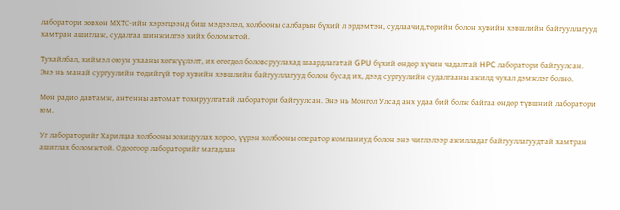лаборатори зөвхөн МХТС-ийн хэрэгцээнд биш мэдээлэл, холбооны салбарын бүхий л эрдэмтэн, судлаачид,төрийн болон хувийн хэвшлийн байгууллагууд хамтран ашиглаж, судалгаа шинжилгээ хийх боломжтой.

Тухайлбал, хиймэл оюун ухааны хөгжүүлэлт, их өгөгдөл боловсруулахад шаардлагатай GPU бүхий өндөр хүчин чадалтай HPC лаборатори байгуулсан. Энэ нь манай сургуулийн төдийгүй төр хувийн хэвшлийн байгууллагууд болон бусад их, дээд сургуулийн судалгааны ажилд чухал дэмжлэг болно.

Мөн радио давтамж, антенны автомат тохируулгатай лаборатори байгуулсан. Энэ нь Монгол Улсад анх удаа бий болж байгаа өндөр түвшний лаборатори юм.

Уг лабораторийг Харилцаа холбооны зохицуулах хороо, үүрэн холбооны оператор компаниуд болон энэ чиглэлээр ажилладаг байгууллагуудтай хамтран ашиглах боломжтой. Одоогоор лабораторийг магадлан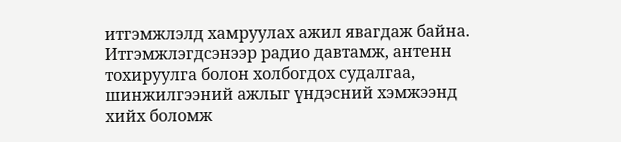итгэмжлэлд хамруулах ажил явагдаж байна. Итгэмжлэгдсэнээр радио давтамж, антенн тохируулга болон холбогдох судалгаа, шинжилгээний ажлыг үндэсний хэмжээнд хийх боломж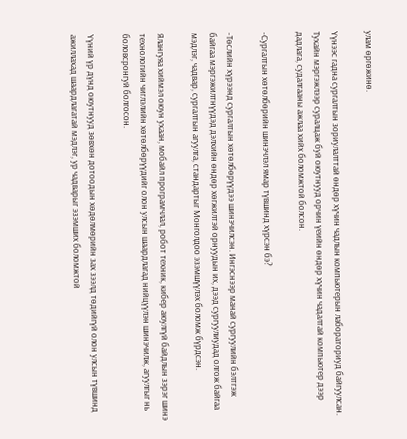улам өргөжинө.

Үүнээс гадна сургалтын зориулалттай өндөр хүчин чадлын компьютерын лабораториуд байгуулсан. Тухайн мэргэжлээр суралцаж буй оюутнууд орчин үеийн өндөр хүчин чадалтай компьютер дээр дадлага, судалгааны ажлаа хийх боломжтой болсон.

-Сургалтын хөтөлбөрийн шинэчлэл ямар түвшинд хүрсэн бэ?

-Төслийн хүрээнд сургалтын хөтөлбөрүүдээ шинэчилсэн. Ингэснээр манай сургуулийн бэлтгэж байгаа мэргэжилтнүүдэд дэлхийн өндөр хөгжилтэй орнуудын их, дээд сургуулиудад олгож байгаа мэдлэг, чадвар, сургалтын агуулга, стандартыг Монголдоо эзэмшүүлэх боломж бүрдсэн.

Ялангуяа хиймэл оюун ухаан, мобайл програмчлал, робот техник, кибер аюулгүй байдлын зэрэг шинэ технологийн чиглэлийн хөтөлбөрүүдийг олон улсын шаардлагад нийцүүлэн шинэчилж, агуулгыг нь боловсронгуй болгосон.

Үүний үр дүнд оюутнууд зөвхөн дотоодын хөдөлмөрийн зах зээлд төдийгүй олон улсын түвшинд ажиллахад шаардлагатай мэдлэг, ур чадварыг эзэмших боломжтой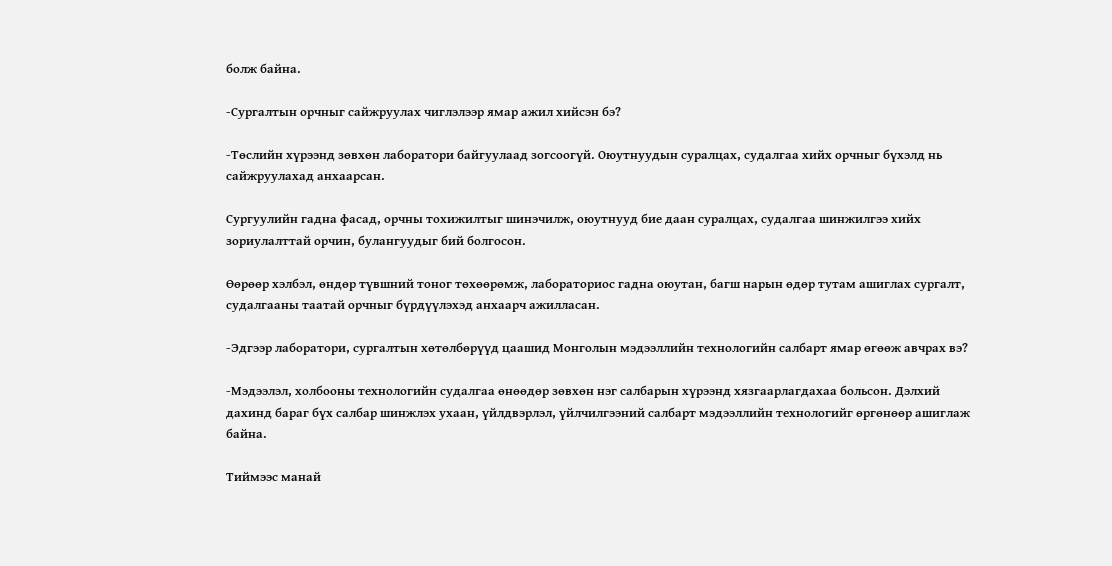болж байна.

-Сургалтын орчныг сайжруулах чиглэлээр ямар ажил хийсэн бэ?

-Төслийн хүрээнд зөвхөн лаборатори байгуулаад зогсоогүй. Оюутнуудын суралцах, судалгаа хийх орчныг бүхэлд нь сайжруулахад анхаарсан.

Сургуулийн гадна фасад, орчны тохижилтыг шинэчилж, оюутнууд бие даан суралцах, судалгаа шинжилгээ хийх зориулалттай орчин, булангуудыг бий болгосон.

Өөрөөр хэлбэл, өндөр түвшний тоног төхөөрөмж, лабораториос гадна оюутан, багш нарын өдөр тутам ашиглах сургалт, судалгааны таатай орчныг бүрдүүлэхэд анхаарч ажилласан.

-Эдгээр лаборатори, сургалтын хөтөлбөрүүд цаашид Монголын мэдээллийн технологийн салбарт ямар өгөөж авчрах вэ?

-Мэдээлэл, холбооны технологийн судалгаа өнөөдөр зөвхөн нэг салбарын хүрээнд хязгаарлагдахаа больсон. Дэлхий дахинд бараг бүх салбар шинжлэх ухаан, үйлдвэрлэл, үйлчилгээний салбарт мэдээллийн технологийг өргөнөөр ашиглаж байна.

Тиймээс манай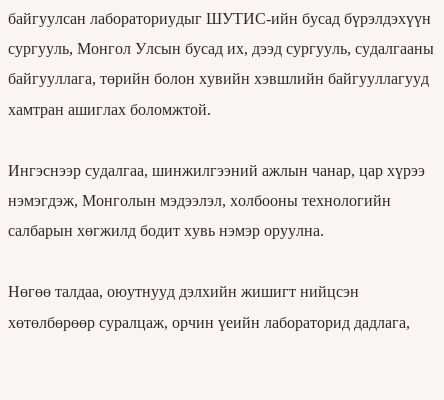байгуулсан лабораториудыг ШУТИС-ийн бусад бүрэлдэхүүн сургууль, Монгол Улсын бусад их, дээд сургууль, судалгааны байгууллага, төрийн болон хувийн хэвшлийн байгууллагууд хамтран ашиглах боломжтой.

Ингэснээр судалгаа, шинжилгээний ажлын чанар, цар хүрээ нэмэгдэж, Монголын мэдээлэл, холбооны технологийн салбарын хөгжилд бодит хувь нэмэр оруулна.

Нөгөө талдаа, оюутнууд дэлхийн жишигт нийцсэн хөтөлбөрөөр суралцаж, орчин үеийн лабораторид дадлага,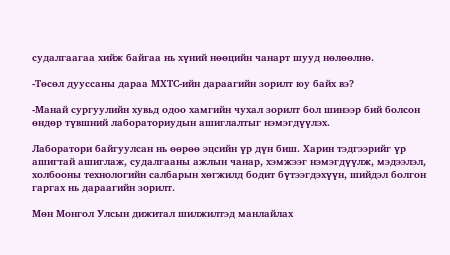судалгаагаа хийж байгаа нь хүний нөөцийн чанарт шууд нөлөөлнө.

-Төсөл дууссаны дараа МХТС-ийн дараагийн зорилт юу байх вэ?

-Манай сургуулийн хувьд одоо хамгийн чухал зорилт бол шинээр бий болсон өндөр түвшний лабораториудын ашиглалтыг нэмэгдүүлэх.

Лаборатори байгуулсан нь өөрөө эцсийн үр дүн биш. Харин тэдгээрийг үр ашигтай ашиглаж, судалгааны ажлын чанар, хэмжээг нэмэгдүүлж, мэдээлэл, холбооны технологийн салбарын хөгжилд бодит бүтээгдэхүүн, шийдэл болгон гаргах нь дараагийн зорилт.

Мөн Монгол Улсын дижитал шилжилтэд манлайлах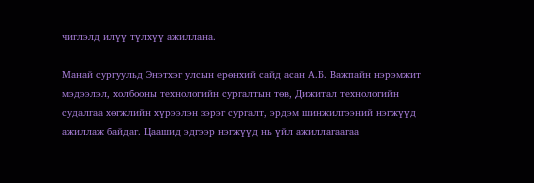чиглэлд илүү түлхүү ажиллана.

Манай сургуульд Энэтхэг улсын ерөнхий сайд асан А.Б. Важпайн нэрэмжит мэдээлэл, холбооны технологийн сургалтын төв, Дижитал технологийн судалгаа хөгжлийн хүрээлэн зэрэг сургалт, эрдэм шинжилгээний нэгжүүд ажиллаж байдаг. Цаашид эдгээр нэгжүүд нь үйл ажиллагаагаа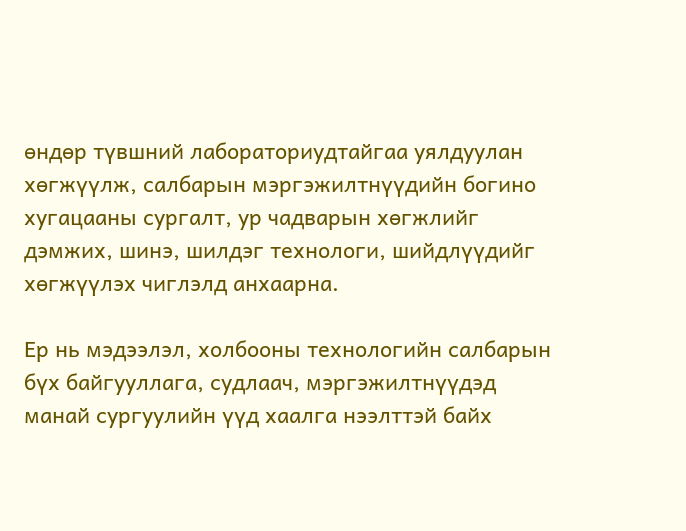өндөр түвшний лабораториудтайгаа уялдуулан хөгжүүлж, салбарын мэргэжилтнүүдийн богино хугацааны сургалт, ур чадварын хөгжлийг дэмжих, шинэ, шилдэг технологи, шийдлүүдийг хөгжүүлэх чиглэлд анхаарна.

Ер нь мэдээлэл, холбооны технологийн салбарын бүх байгууллага, судлаач, мэргэжилтнүүдэд манай сургуулийн үүд хаалга нээлттэй байх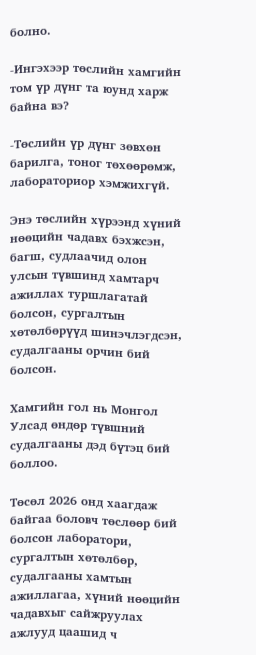болно.

-Ингэхээр төслийн хамгийн том үр дүнг та юунд харж байна вэ?

-Төслийн үр дүнг зөвхөн барилга, тоног төхөөрөмж, лабораториор хэмжихгүй.

Энэ төслийн хүрээнд хүний нөөцийн чадавх бэхжсэн, багш, судлаачид олон улсын түвшинд хамтарч ажиллах туршлагатай болсон, сургалтын хөтөлбөрүүд шинэчлэгдсэн, судалгааны орчин бий болсон.

Хамгийн гол нь Монгол Улсад өндөр түвшний судалгааны дэд бүтэц бий боллоо.

Төсөл 2026 онд хаагдаж байгаа боловч төслөөр бий болсон лаборатори, сургалтын хөтөлбөр, судалгааны хамтын ажиллагаа, хүний нөөцийн чадавхыг сайжруулах ажлууд цаашид ч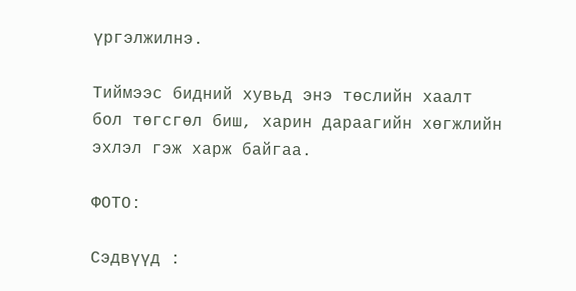үргэлжилнэ.

Тиймээс бидний хувьд энэ төслийн хаалт бол төгсгөл биш, харин дараагийн хөгжлийн эхлэл гэж харж байгаа.

ФОТО:

Сэдвүүд :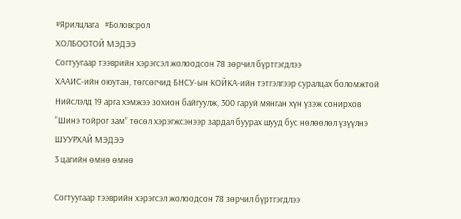#Ярилцлага   #Боловсрол
ХОЛБООТОЙ МЭДЭЭ
Согтуугаар тээврийн хэрэгсэл жолоодсон 78 зөрчил бүртгэгдлээ
ХААИС-ийн оюутан, төгсөгчид БНСУ-ын КОЙКА-ийн тэтгэлгээр суралцах боломжтой
Нийслэлд 19 арга хэмжээ зохион байгуулж, 300 гаруй мянган хүн үзэж сонирхов
“Шинэ тойрог зам” төсөл хэрэгжсэнээр зардал буурах шууд бус нөлөөлөл үзүүлнэ
ШУУРХАЙ МЭДЭЭ
3 цагийн өмнө өмнө

Согтуугаар тээврийн хэрэгсэл жолоодсон 78 зөрчил бүртгэгдлээ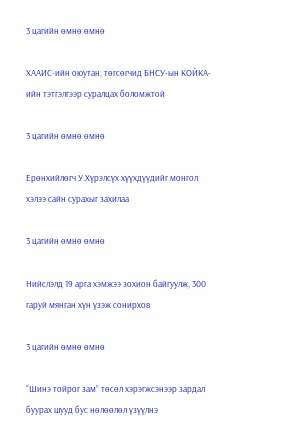3 цагийн өмнө өмнө

ХААИС-ийн оюутан, төгсөгчид БНСУ-ын КОЙКА-ийн тэтгэлгээр суралцах боломжтой

3 цагийн өмнө өмнө

Ерөнхийлөгч У.Хүрэлсүх хүүхдүүдийг монгол хэлээ сайн сурахыг захилаа

3 цагийн өмнө өмнө

Нийслэлд 19 арга хэмжээ зохион байгуулж, 300 гаруй мянган хүн үзэж сонирхов

3 цагийн өмнө өмнө

“Шинэ тойрог зам” төсөл хэрэгжсэнээр зардал буурах шууд бус нөлөөлөл үзүүлнэ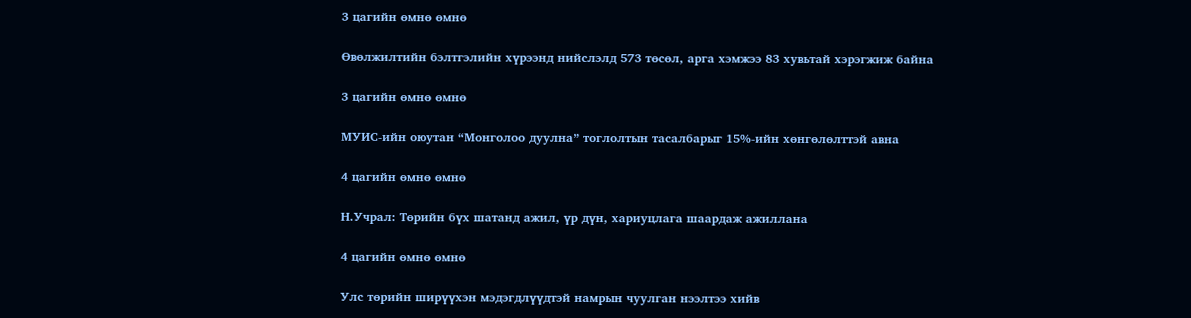3 цагийн өмнө өмнө

Өвөлжилтийн бэлтгэлийн хүрээнд нийслэлд 573 төсөл, арга хэмжээ 83 хувьтай хэрэгжиж байна

3 цагийн өмнө өмнө

МУИС-ийн оюутан “Монголоо дуулна” тоглолтын тасалбарыг 15%-ийн хөнгөлөлттэй авна

4 цагийн өмнө өмнө

Н.Учрал: Төрийн бүх шатанд ажил, үр дүн, хариуцлага шаардаж ажиллана

4 цагийн өмнө өмнө

Улс төрийн ширүүхэн мэдэгдлүүдтэй намрын чуулган нээлтээ хийв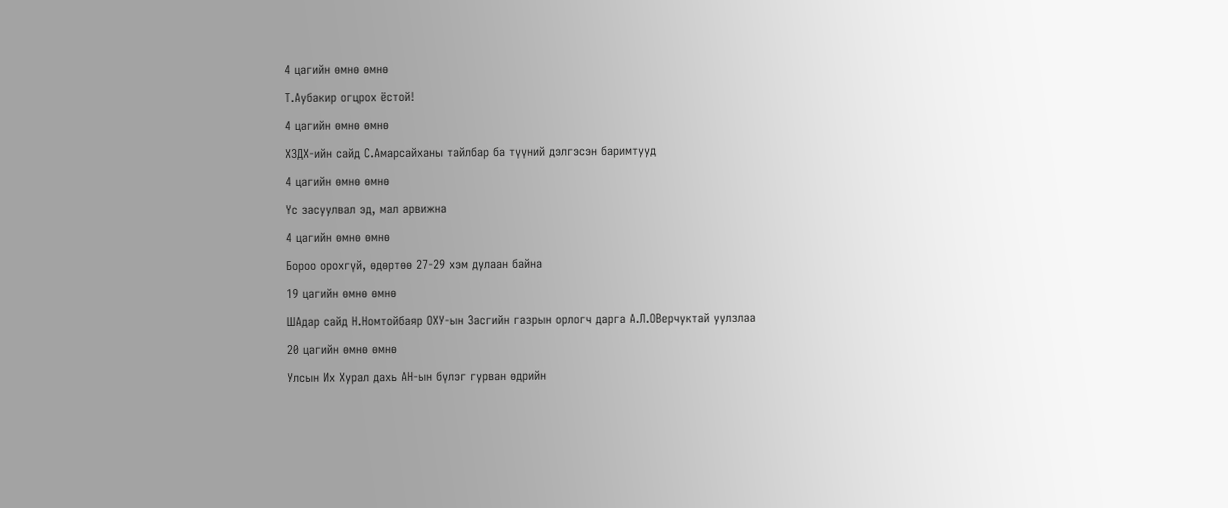4 цагийн өмнө өмнө

Т.Аубакир огцрох ёстой!

4 цагийн өмнө өмнө

ХЗДХ-ийн сайд С.Амарсайханы тайлбар ба түүний дэлгэсэн баримтууд

4 цагийн өмнө өмнө

Үс засуулвал эд, мал арвижна

4 цагийн өмнө өмнө

Бороо орохгүй, өдөртөө 27-29 хэм дулаан байна

19 цагийн өмнө өмнө

ШАдар сайд Н.Номтойбаяр ОХУ-ын Засгийн газрын орлогч дарга А.Л.ОВерчуктай уулзлаа

20 цагийн өмнө өмнө

Улсын Их Хурал дахь АН-ын бүлэг гурван өдрийн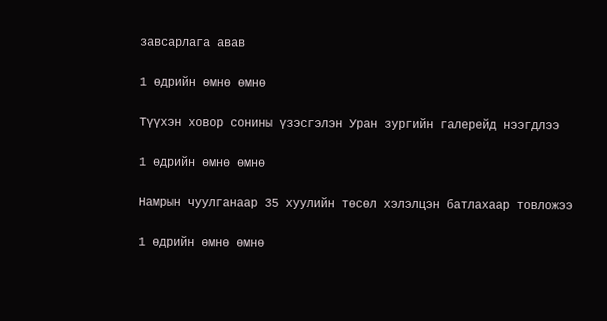завсарлага авав

1 өдрийн өмнө өмнө

Түүхэн ховор сонины үзэсгэлэн Уран зургийн галерейд нээгдлээ

1 өдрийн өмнө өмнө

Намрын чуулганаар 35 хуулийн төсөл хэлэлцэн батлахаар товложээ

1 өдрийн өмнө өмнө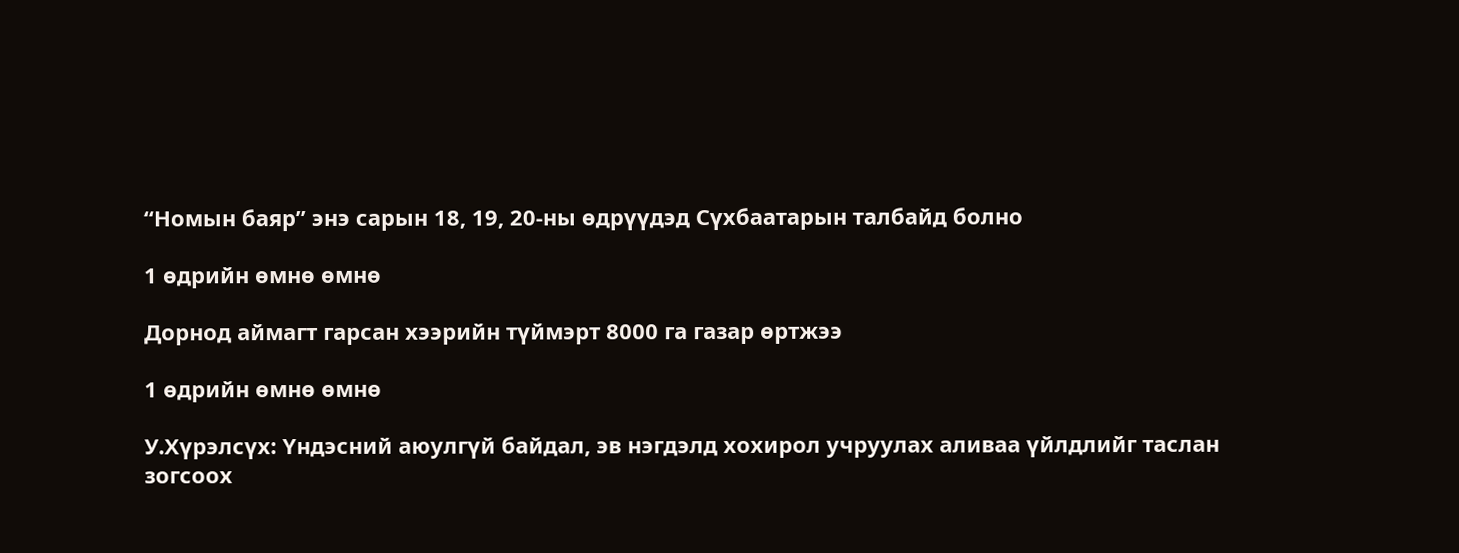“Номын баяр” энэ сарын 18, 19, 20-ны өдрүүдэд Сүхбаатарын талбайд болно

1 өдрийн өмнө өмнө

Дорнод аймагт гарсан хээрийн түймэрт 8000 га газар өртжээ

1 өдрийн өмнө өмнө

У.Хүрэлсүх: Үндэсний аюулгүй байдал, эв нэгдэлд хохирол учруулах аливаа үйлдлийг таслан зогсоох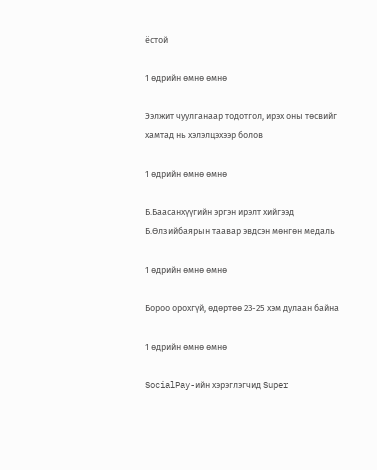ёстой

1 өдрийн өмнө өмнө

Ээлжит чуулганаар тодотгол, ирэх оны төсвийг хамтад нь хэлэлцэхээр болов

1 өдрийн өмнө өмнө

Б.Баасанхүүгийн эргэн ирэлт хийгээд Б.Өлзийбаярын таавар эвдсэн мөнгөн медаль

1 өдрийн өмнө өмнө

Бороо орохгүй, өдөртөө 23-25 хэм дулаан байна

1 өдрийн өмнө өмнө

SocialPay-ийн хэрэглэгчид Super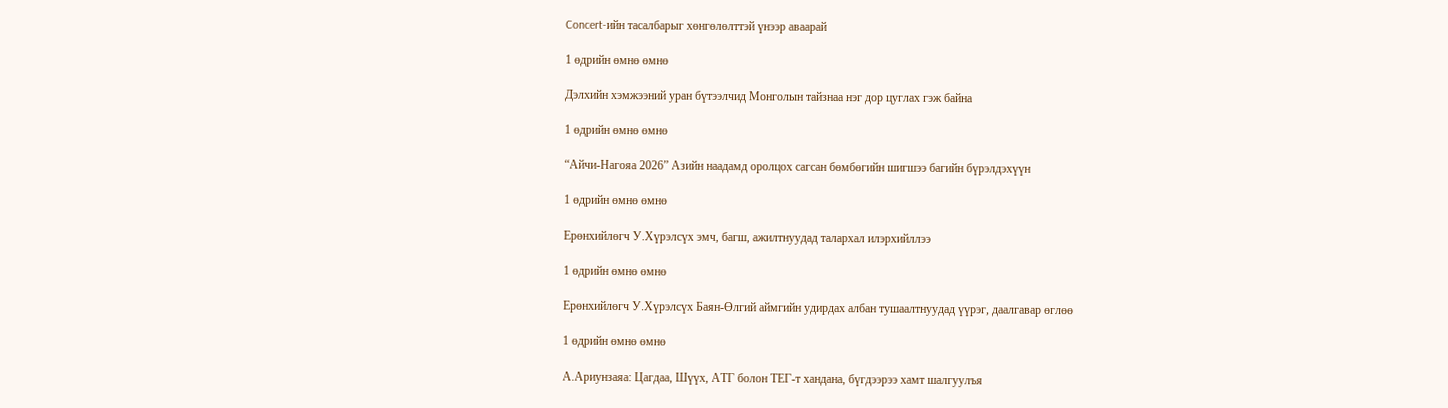Concert-ийн тасалбарыг хөнгөлөлттэй үнээр аваарай

1 өдрийн өмнө өмнө

Дэлхийн хэмжээний уран бүтээлчид Монголын тайзнаа нэг дор цуглах гэж байна

1 өдрийн өмнө өмнө

“Айчи-Нагояа 2026” Азийн наадамд оролцох сагсан бөмбөгийн шигшээ багийн бүрэлдэхүүн

1 өдрийн өмнө өмнө

Ерөнхийлөгч У.Хүрэлсүх эмч, багш, ажилтнуудад талархал илэрхийллээ

1 өдрийн өмнө өмнө

Ерөнхийлөгч У.Хүрэлсүх Баян-Өлгий аймгийн удирдах албан тушаалтнуудад үүрэг, даалгавар өглөө

1 өдрийн өмнө өмнө

А.Ариунзаяа: Цагдаа, Шүүх, АТГ болон ТЕГ-т хандана, бүгдээрээ хамт шалгуулъя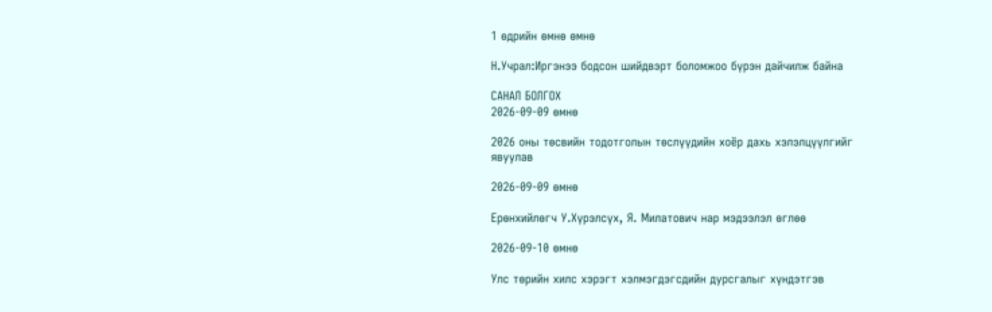1 өдрийн өмнө өмнө

Н.Учрал:Иргэнээ бодсон шийдвэрт боломжоо бүрэн дайчилж байна

САНАЛ БОЛГОХ
2026-09-09 өмнө

2026 оны төсвийн тодотголын төслүүдийн хоёр дахь хэлэлцүүлгийг явуулав

2026-09-09 өмнө

Ерөнхийлөгч У.Хүрэлсүх, Я. Милатович нар мэдээлэл өглөө

2026-09-10 өмнө

Улс төрийн хилс хэрэгт хэлмэгдэгсдийн дурсгалыг хүндэтгэв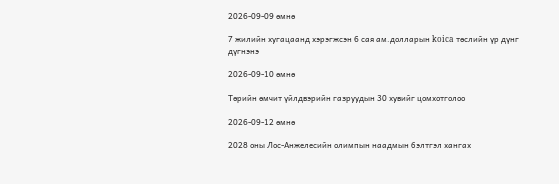2026-09-09 өмнө

7 жилийн хугацаанд хэрэгжсэн 6 сая ам.долларын koica төслийн үр дүнг дүгнэнэ

2026-09-10 өмнө

Төрийн өмчит үйлдвэрийн газруудын 30 хувийг цомхотголоо

2026-09-12 өмнө

2028 оны Лос-Анжелесийн олимпын наадмын бэлтгэл хангах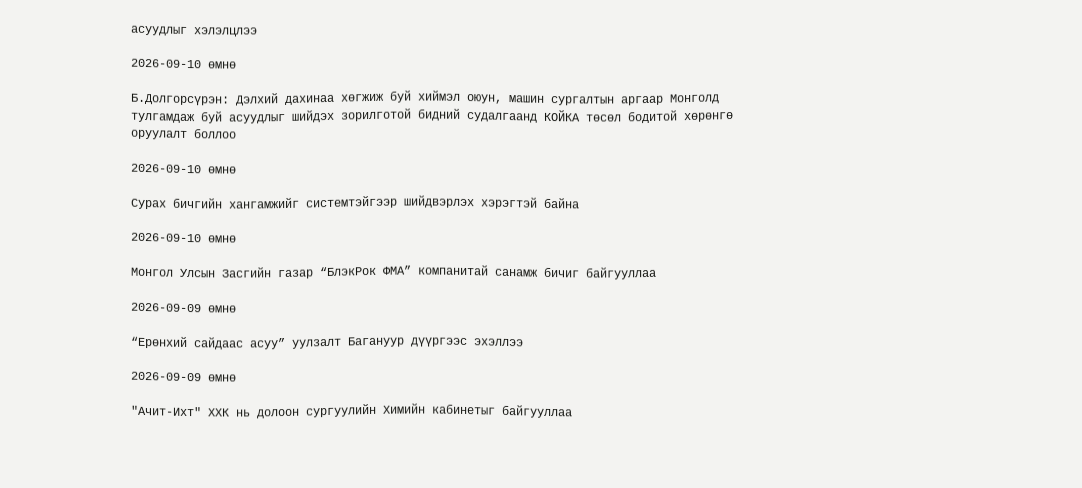асуудлыг хэлэлцлээ

2026-09-10 өмнө

Б.Долгорсүрэн: Дэлхий дахинаа хөгжиж буй хиймэл оюун, машин сургалтын аргаар Монголд тулгамдаж буй асуудлыг шийдэх зорилготой бидний судалгаанд КОЙКА төсөл бодитой хөрөнгө оруулалт боллоо

2026-09-10 өмнө

Сурах бичгийн хангамжийг системтэйгээр шийдвэрлэх хэрэгтэй байна

2026-09-10 өмнө

Монгол Улсын Засгийн газар “БлэкРок ФМА” компанитай санамж бичиг байгууллаа

2026-09-09 өмнө

“Ерөнхий сайдаас асуу” уулзалт Багануур дүүргээс эхэллээ

2026-09-09 өмнө

"Ачит-Ихт" ХХК нь долоон сургуулийн Химийн кабинетыг байгууллаа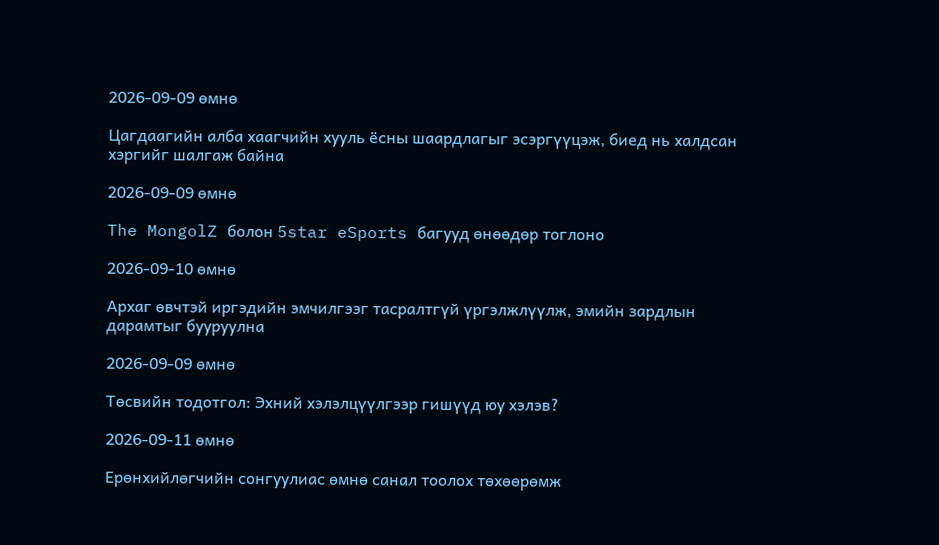2026-09-09 өмнө

Цагдаагийн алба хаагчийн хууль ёсны шаардлагыг эсэргүүцэж, биед нь халдсан хэргийг шалгаж байна

2026-09-09 өмнө

The MongolZ болон 5star eSports багууд өнөөдөр тоглоно

2026-09-10 өмнө

Архаг өвчтэй иргэдийн эмчилгээг тасралтгүй үргэлжлүүлж, эмийн зардлын дарамтыг бууруулна

2026-09-09 өмнө

Төсвийн тодотгол: Эхний хэлэлцүүлгээр гишүүд юу хэлэв?

2026-09-11 өмнө

Ерөнхийлөгчийн сонгуулиас өмнө санал тоолох төхөөрөмж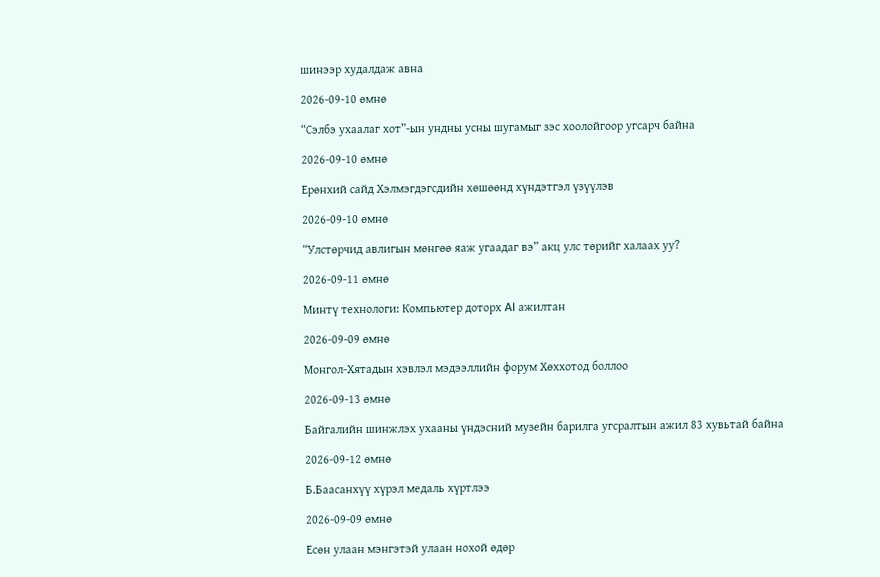шинээр худалдаж авна

2026-09-10 өмнө

“Сэлбэ ухаалаг хот”-ын ундны усны шугамыг зэс хоолойгоор угсарч байна

2026-09-10 өмнө

Ерөнхий сайд Хэлмэгдэгсдийн хөшөөнд хүндэтгэл үзүүлэв

2026-09-10 өмнө

“Улстөрчид авлигын мөнгөө яаж угаадаг вэ” акц улс төрийг халаах уу?

2026-09-11 өмнө

Минтү технологи: Компьютер доторх AI ажилтан

2026-09-09 өмнө

Монгол-Хятадын хэвлэл мэдээллийн форум Хөххотод боллоо

2026-09-13 өмнө

Байгалийн шинжлэх ухааны үндэсний музейн барилга угсралтын ажил 83 хувьтай байна

2026-09-12 өмнө

Б.Баасанхүү хүрэл медаль хүртлээ

2026-09-09 өмнө

Есөн улаан мэнгэтэй улаан нохой өдөр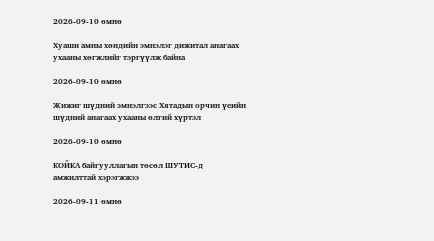2026-09-10 өмнө

Хуаши амны хөндийн эмнэлэг дижитал анагаах ухааны хөгжлийг тэргүүлж байна

2026-09-10 өмнө

Жижиг шүдний эмнэлгээс Хятадын орчин үеийн шүдний анагаах ухааны өлгий хүртэл

2026-09-10 өмнө

КОЙКА байгууллагын төсөл ШУТИС-д амжилттай хэрэгжжээ

2026-09-11 өмнө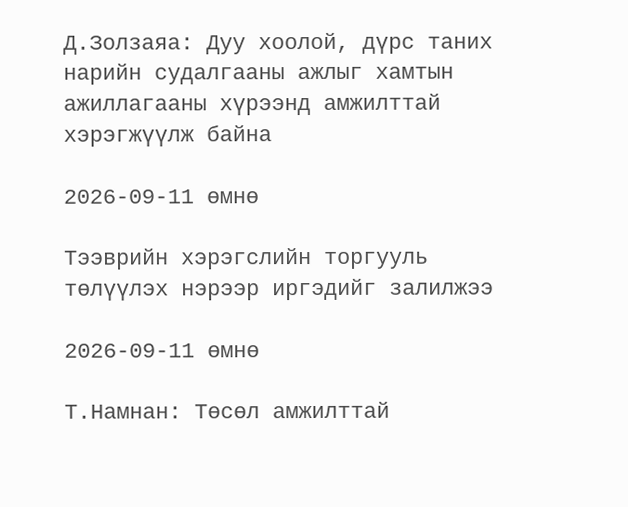Д.Золзаяа: Дуу хоолой, дүрс таних нарийн судалгааны ажлыг хамтын ажиллагааны хүрээнд амжилттай хэрэгжүүлж байна

2026-09-11 өмнө

Тээврийн хэрэгслийн торгууль төлүүлэх нэрээр иргэдийг залилжээ

2026-09-11 өмнө

Т.Намнан: Төсөл амжилттай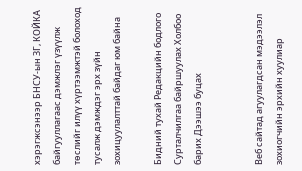хэрэгжсэнээр БНСУ-ын ЗГ, КОЙКА байгууллагаас дэмжлэг үзүүлж төслийг илүү хүртээмжтэй болоход тусалж дэмждэг эрх зүйн зохицуулалттай байдаг юм байна

Бидний тухай Редакцийн бодлого Сурталчилгаа байршуулах Холбоо барих Дээшээ буцах


Веб сайтад агуулагдсан мэдээлэл зохиогчийн эрхийн хуулиар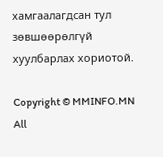хамгаалагдсан тул зөвшөөрөлгүй хуулбарлах хориотой.

Copyright © MMINFO.MN All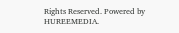Rights Reserved. Powered by HUREEMEDIA.